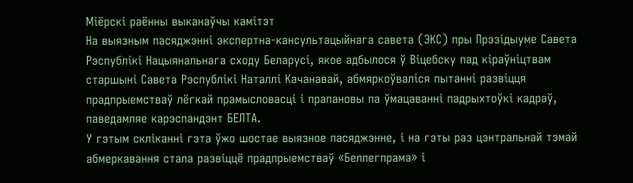Міёрскі раённы выканаўчы камітэт
На выязным пасяджэнні экспертна-кансультацыйнага савета (ЭКС) пры Прэзідыуме Савета Рэспублікі Нацыянальнага сходу Беларусі, якое адбылося ў Віцебску пад кіраўніцтвам старшыні Савета Рэспублікі Наталлі Качанавай, абмяркоўваліся пытанні развіцця прадпрыемстваў лёгкай прамысловасці і прапановы па ўмацаванні падрыхтоўкі кадраў, паведамляе карэспандэнт БЕЛТА.
У гэтым скліканні гэта ўжо шостае выязное пасяджэнне, і на гэты раз цэнтральнай тэмай абмеркавання стала развіццё прадпрыемстваў «Беллегпрама» і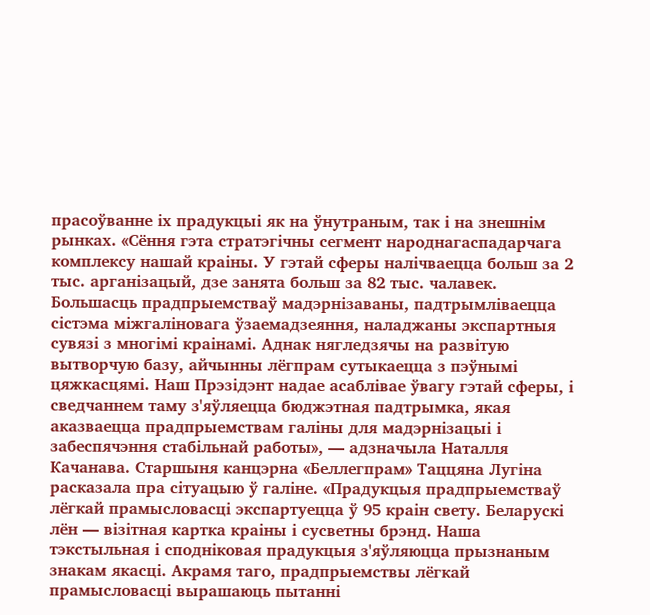прасоўванне іх прадукцыі як на ўнутраным, так і на знешнім рынках. «Сёння гэта стратэгічны сегмент народнагаспадарчага комплексу нашай краіны. У гэтай сферы налічваецца больш за 2 тыс. арганізацый, дзе занята больш за 82 тыс. чалавек. Большасць прадпрыемстваў мадэрнізаваны, падтрымліваецца сістэма міжгаліновага ўзаемадзеяння, наладжаны экспартныя сувязі з многімі краінамі. Аднак нягледзячы на развітую вытворчую базу, айчынны лёгпрам сутыкаецца з пэўнымі цяжкасцямі. Наш Прэзідэнт надае асаблівае ўвагу гэтай сферы, і сведчаннем таму з'яўляецца бюджэтная падтрымка, якая аказваецца прадпрыемствам галіны для мадэрнізацыі і забеспячэння стабільнай работы», — адзначыла Наталля Качанава. Старшыня канцэрна «Беллегпрам» Таццяна Лугіна расказала пра сітуацыю ў галіне. «Прадукцыя прадпрыемстваў лёгкай прамысловасці экспартуецца ў 95 краін свету. Беларускі лён — візітная картка краіны і сусветны брэнд. Наша тэкстыльная і сподніковая прадукцыя з'яўляюцца прызнаным знакам якасці. Акрамя таго, прадпрыемствы лёгкай прамысловасці вырашаюць пытанні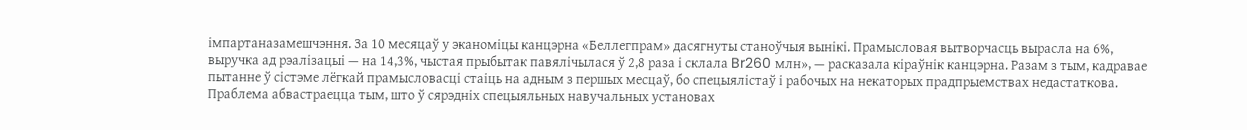імпартаназамешчэння. За 10 месяцаў у эканоміцы канцэрна «Беллегпрам» дасягнуты станоўчыя вынікі. Прамысловая вытворчасць вырасла на 6%, выручка ад рэалізацыі — на 14,3%, чыстая прыбытак павялічылася ў 2,8 раза і склала Br260 млн», — расказала кіраўнік канцэрна. Разам з тым, кадравае пытанне ў сістэме лёгкай прамысловасці стаіць на адным з першых месцаў, бо спецыялістаў і рабочых на некаторых прадпрыемствах недастаткова. Праблема абвастраецца тым, што ў сярэдніх спецыяльных навучальных установах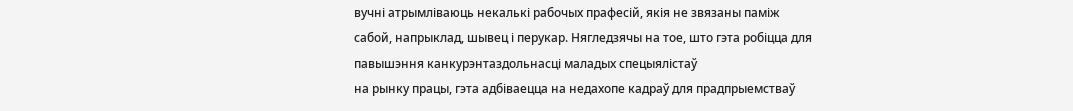вучні атрымліваюць некалькі рабочых прафесій, якія не звязаны паміж сабой, напрыклад, шывец і перукар. Нягледзячы на тое, што гэта робіцца для павышэння канкурэнтаздольнасці маладых спецыялістаў
на рынку працы, гэта адбіваецца на недахопе кадраў для прадпрыемстваў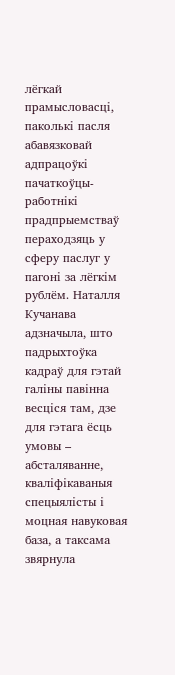лёгкай прамысловасці, паколькі пасля абавязковай адпрацоўкі пачаткоўцы-работнікі прадпрыемстваў пераходзяць у сферу паслуг у пагоні за лёгкім рублём. Наталля Кучанава адзначыла, што падрыхтоўка кадраў для гэтай галіны павінна весціся там, дзе для гэтага ёсць умовы – абсталяванне, кваліфікаваныя спецыялісты і моцная навуковая база, а таксама звярнула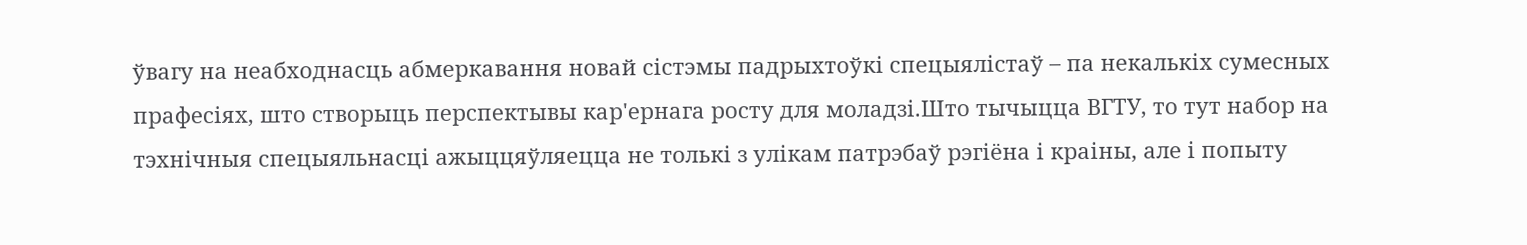ўвагу на неабходнасць абмеркавання новай сістэмы падрыхтоўкі спецыялістаў – па некалькіх сумесных прафесіях, што створыць перспектывы кар'ернага росту для моладзі.Што тычыцца ВГТУ, то тут набор на тэхнічныя спецыяльнасці ажыццяўляецца не толькі з улікам патрэбаў рэгіёна і краіны, але і попыту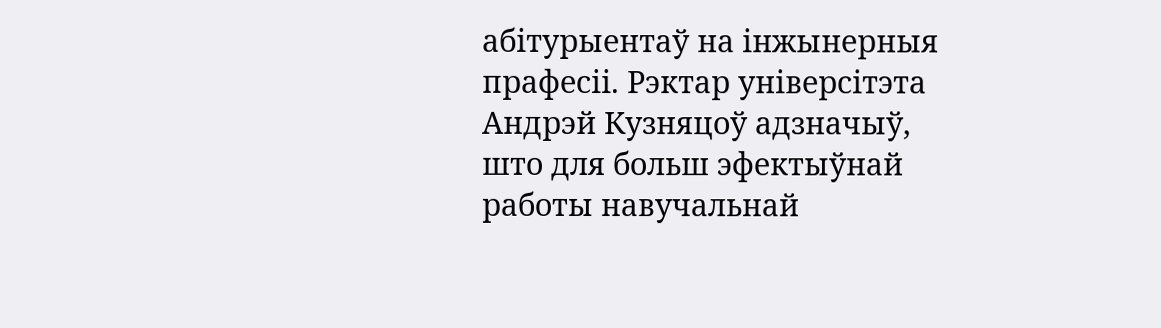абітурыентаў на інжынерныя прафесіі. Рэктар універсітэта Андрэй Кузняцоў адзначыў, што для больш эфектыўнай работы навучальнай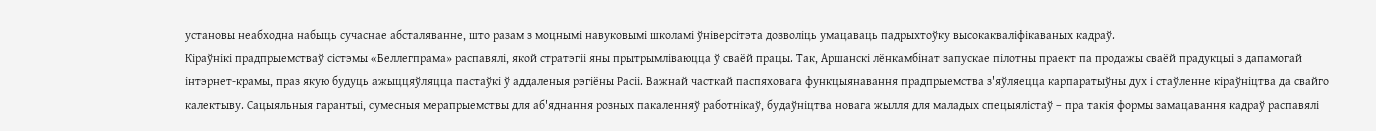установы неабходна набыць сучаснае абсталяванне, што разам з моцнымі навуковымі школамі ўніверсітэта дозволіць умацаваць падрыхтоўку высокакваліфікаваных кадраў.
Кіраўнікі прадпрыемстваў сістэмы «Беллегпрама» распавялі, якой стратэгіі яны прытрымліваюцца ў сваёй працы. Так, Аршанскі лёнкамбінат запускае пілотны праект па продажы сваёй прадукцыі з дапамогай інтэрнет-крамы, праз якую будуць ажыццяўляцца пастаўкі ў аддаленыя рэгіёны Расіі. Важнай часткай паспяховага функцыянавання прадпрыемства з'яўляецца карпаратыўны дух і стаўленне кіраўніцтва да свайго калектыву. Сацыяльныя гарантыі, сумесныя мерапрыемствы для аб'яднання розных пакаленняў работнікаў, будаўніцтва новага жылля для маладых спецыялістаў – пра такія формы замацавання кадраў распавялі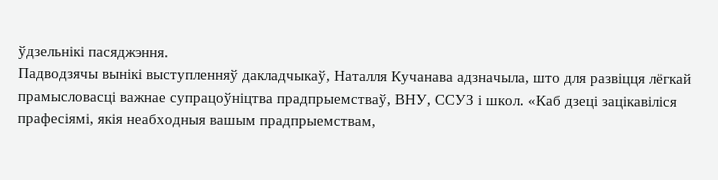ўдзельнікі пасяджэння.
Падводзячы вынікі выступленняў дакладчыкаў, Наталля Кучанава адзначыла, што для развіцця лёгкай прамысловасці важнае супрацоўніцтва прадпрыемстваў, ВНУ, ССУЗ і школ. «Каб дзеці зацікавіліся прафесіямі, якія неабходныя вашым прадпрыемствам,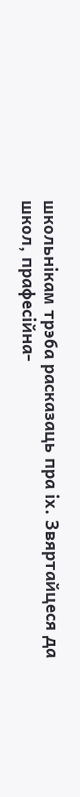школьнікам трэба расказаць пра іх. Звяртайцеся да школ, прафесійна-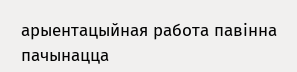арыентацыйная работа павінна пачынацца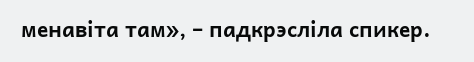менавіта там», – падкрэсліла спикер.